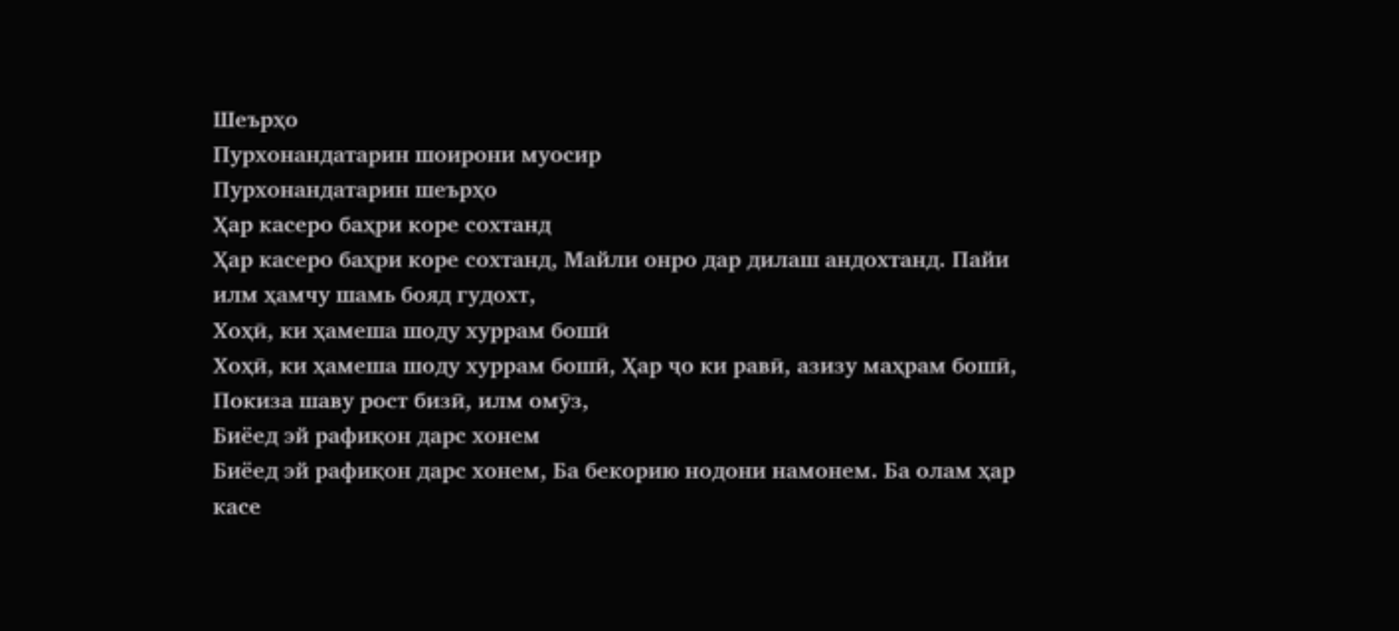Шеърҳо
Пурхонандатарин шоирони муосир
Пурхонандатарин шеърҳо
Ҳар касеро баҳри коре сохтанд
Ҳар касеро баҳри коре сохтанд, Майли онро дар дилаш андохтанд. Пайи илм ҳамчу шамь бояд гудохт,
Хоҳӣ, ки ҳамеша шоду хуррам бошӣ
Хоҳӣ, ки ҳамеша шоду хуррам бошӣ, Ҳар ҷо ки равӣ, азизу маҳрам бошӣ, Покиза шаву рост бизӣ, илм омӯз,
Биёед эй рафиқон дарс хонем
Биёед эй рафиқон дарс хонем, Ба бекорию нодони намонем. Ба олам ҳар касе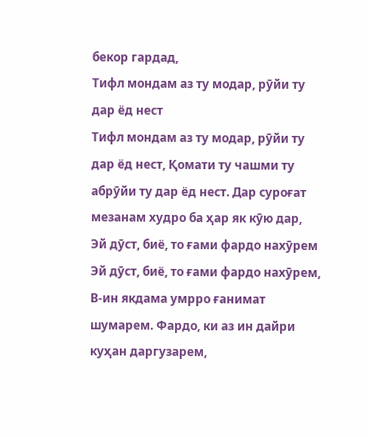бекор гардад,
Тифл мондам аз ту модар, рӯйи ту дар ёд нест
Тифл мондам аз ту модар, рӯйи ту дар ёд нест, Қомати ту чашми ту абрӯйи ту дар ёд нест. Дар суроғат мезанам худро ба ҳар як кӯю дар,
Эй дӯст, биё, то ғами фардо нахӯрем
Эй дӯст, биё, то ғами фардо нахӯрем, В-ин якдама умрро ғанимат шумарем. Фардо, ки аз ин дайри куҳан даргузарем,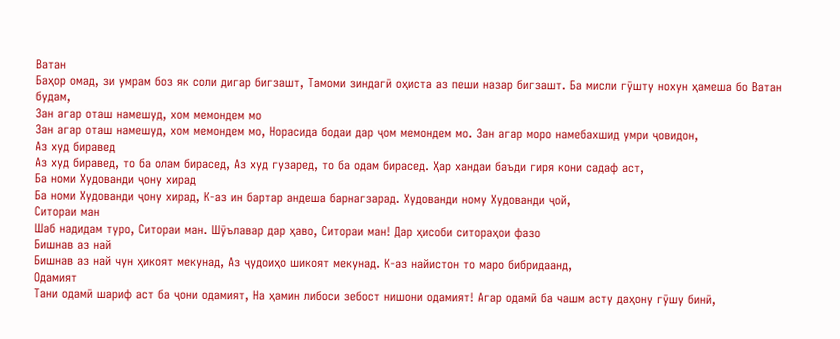Ватан
Баҳор омад, зи умрам боз як соли дигар бигзашт, Тамоми зиндагӣ оҳиста аз пеши назар бигзашт. Ба мисли гӯшту нохун ҳамеша бо Ватан будам,
Зан агар оташ намешуд, хом мемондем мо
Зан агар оташ намешуд, хом мемондем мо, Норасида бодаи дар ҷом мемондем мо. Зан агар моро намебахшид умри ҷовидон,
Аз худ биравед
Аз худ биравед, то ба олам бирасед, Аз худ гузаред, то ба одам бирасед. Ҳар хандаи баъди гиря кони садаф аст,
Ба номи Худованди ҷону хирад
Ба номи Худованди ҷону хирад, К-аз ин бартар андеша барнагзарад. Худованди ному Худованди ҷой,
Ситораи ман
Шаб надидам туро, Ситораи ман. Шӯълавар дар ҳаво, Ситораи ман! Дар ҳисоби ситораҳои фазо
Бишнав аз най
Бишнав аз най чун ҳикоят мекунад, Аз ҷудоиҳо шикоят мекунад. К-аз найистон то маро бибридаанд,
Одамият
Тани одамӣ шариф аст ба ҷони одамият, На ҳамин либоси зебост нишони одамият! Агар одамӣ ба чашм асту даҳону гӯшу бинӣ,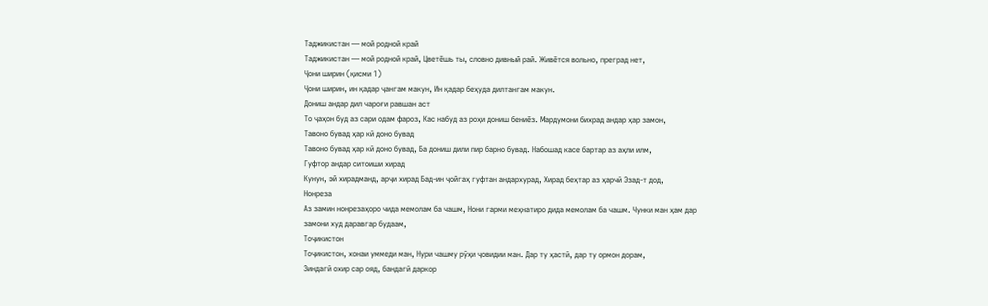Таджикистан — мой родной край
Таджикистан — мой родной край, Цветёшь ты, словно дивный рай. Живётся вольно, преград нет,
Ҷони ширин (қисми 1)
Ҷони ширин, ин қадар ҷангам макун, Ин қадар беҳуда дилтангам макун.
Дониш андар дил чароғи равшан аст
То ҷаҳон буд аз сари одам фароз, Кас набуд аз роҳи дониш бениёз. Мардумони бихрад андар ҳар замон,
Тавоно бувад ҳар кӣ доно бувад
Тавоно бувад ҳар кӣ доно бувад, Ба дониш дили пир барно бувад. Набошад касе бартар аз аҳли илм,
Гуфтор андар ситоиши хирад
Кунун, эй хирадманд, арҷи хирад Бад-ин ҷойгаҳ гуфтан андархурад, Хирад беҳтар аз ҳарчӣ Эзад-т дод,
Нонреза
Аз замин нонрезаҳоро чида мемолам ба чашм, Нони гарми меҳнатиро дида мемолам ба чашм. Чунки ман ҳам дар замони худ даравгар будаам,
Тоҷикистон
Тоҷикистон, хонаи уммеди ман, Нури чашму рӯҳи ҷовидии ман. Дар ту ҳастӣ, дар ту ормон дорам,
Зиндагӣ охир сар ояд, бандагӣ даркор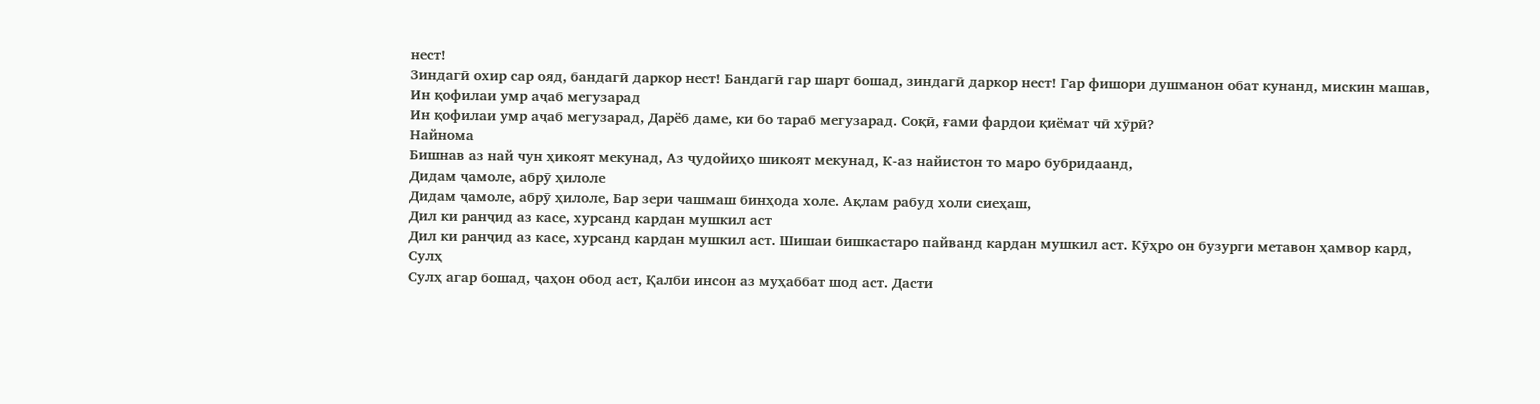нест!
Зиндагӣ охир сар ояд, бандагӣ даркор нест! Бандагӣ гар шарт бошад, зиндагӣ даркор нест! Гар фишори душманон обат кунанд, мискин машав,
Ин қофилаи умр аҷаб мегузарад
Ин қофилаи умр аҷаб мегузарад, Дарёб даме, ки бо тараб мегузарад. Соқӣ, ғами фардои қиёмат чӣ хӯрӣ?
Найнома
Бишнав аз най чун ҳикоят мекунад, Аз ҷудойиҳо шикоят мекунад, К-аз найистон то маро бубридаанд,
Дидам ҷамоле, абрӯ ҳилоле
Дидам ҷамоле, абрӯ ҳилоле, Бар зери чашмаш бинҳода холе. Ақлам рабуд холи сиеҳаш,
Дил ки ранҷид аз касе, хурсанд кардан мушкил аст
Дил ки ранҷид аз касе, хурсанд кардан мушкил аст. Шишаи бишкастаро пайванд кардан мушкил аст. Кӯҳро он бузурги метавон ҳамвор кард,
Сулҳ
Сулҳ агар бошад, ҷаҳон обод аст, Қалби инсон аз муҳаббат шод аст. Дасти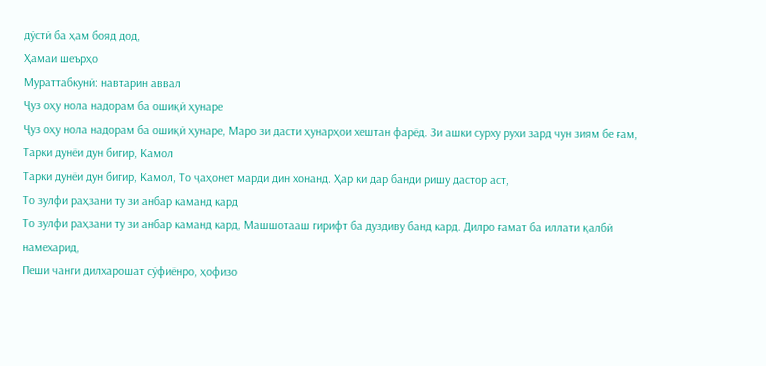дӯстӣ ба ҳам бояд дод,
Ҳамаи шеърҳо
Мураттабкунӣ: навтарин аввал
Ҷуз оҳу нола надорам ба ошиқӣ ҳунаре
Ҷуз оҳу нола надорам ба ошиқӣ ҳунаре, Маро зи дасти ҳунарҳои хештан фарёд. Зи ашки сурху рухи зард чун зиям бе ғам,
Тарки дунёи дун бигир, Камол
Тарки дунёи дун бигир, Камол, То ҷаҳонет марди дин хонанд. Ҳар ки дар банди ришу дастор аст,
То зулфи раҳзани ту зи анбар каманд кард
То зулфи раҳзани ту зи анбар каманд кард, Машшотааш гирифт ба дуздиву банд кард. Дилро ғамат ба иллати қалбӣ намехарид,
Пеши чанги дилхарошат сӯфиёнро, ҳофизо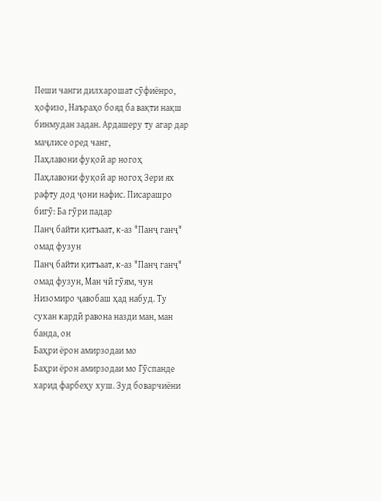Пеши чанги дилхарошат сӯфиёнро, ҳофизо, Наъраҳо бояд ба вақти нақш бинмудан задан. Ардашеру ту агар дар маҷлисе оред чанг,
Паҳлавони фуқоӣ ар ногоҳ
Паҳлавони фуқоӣ ар ногоҳ Зери ях рафту дод ҷони нафис. Писарашро бигӯ: Ба гӯри падар
Панҷ байти қитъаат, к-аз "Панҷ ганҷ" омад фузун
Панҷ байти қитъаат, к-аз "Панҷ ганҷ" омад фузун, Ман чӣ гӯям, чун Низомиро ҷавобаш ҳад набуд. Ту сухан кардӣ равона назди ман, ман банда, он
Баҳри ёрон амирзодаи мо
Баҳри ёрон амирзодаи мо Гӯспанде харид фарбеҳу хуш. Зуд боварчиёни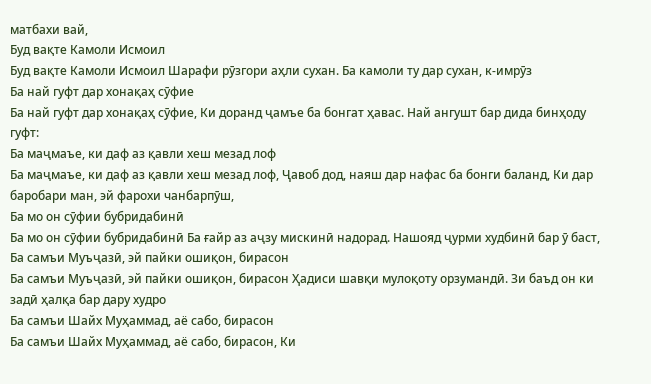матбахи вай,
Буд вақте Камоли Исмоил
Буд вақте Камоли Исмоил Шарафи рӯзгори аҳли сухан. Ба камоли ту дар сухан, к-имрӯз
Ба най гуфт дар хонақаҳ сӯфие
Ба най гуфт дар хонақаҳ сӯфие, Ки доранд ҷамъе ба бонгат ҳавас. Най ангушт бар дида бинҳоду гуфт:
Ба маҷмаъе, ки даф аз қавли хеш мезад лоф
Ба маҷмаъе, ки даф аз қавли хеш мезад лоф, Ҷавоб дод, наяш дар нафас ба бонги баланд, Ки дар баробари ман, эй фарохи чанбарпӯш,
Ба мо он сӯфии бубридабинӣ
Ба мо он сӯфии бубридабинӣ Ба ғайр аз аҷзу мискинӣ надорад. Нашояд ҷурми худбинӣ бар ӯ баст,
Ба самъи Муъҷазӣ, эй пайки ошиқон, бирасон
Ба самъи Муъҷазӣ, эй пайки ошиқон, бирасон Ҳадиси шавқи мулоқоту орзумандӣ. Зи баъд он ки задӣ ҳалқа бар дару худро
Ба самъи Шайх Муҳаммад, аё сабо, бирасон
Ба самъи Шайх Муҳаммад, аё сабо, бирасон, Ки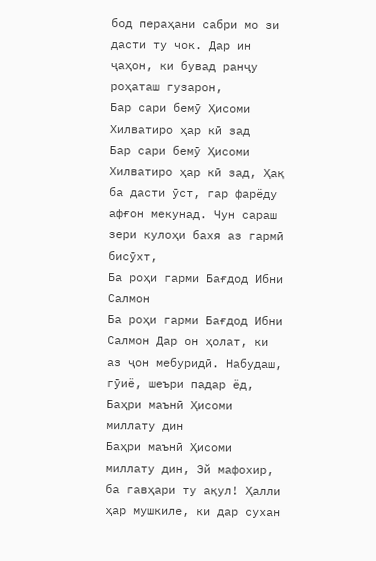бод пераҳани сабри мо зи дасти ту чок. Дар ин ҷаҳон, ки бувад ранҷу роҳаташ гузарон,
Бар сари бемӯ Ҳисоми Хилватиро ҳар кӣ зад
Бар сари бемӯ Ҳисоми Хилватиро ҳар кӣ зад, Ҳақ ба дасти ӯст, гар фарёду афғон мекунад. Чун сараш зери кулоҳи бахя аз гармӣ бисӯхт,
Ба роҳи гарми Бағдод Ибни Салмон
Ба роҳи гарми Бағдод Ибни Салмон Дар он ҳолат, ки аз ҷон мебуридӣ. Набудаш, гӯиё, шеъри падар ёд,
Баҳри маънӣ Ҳисоми миллату дин
Баҳри маънӣ Ҳисоми миллату дин, Эй мафохир, ба гавҳари ту ақул! Ҳалли ҳар мушкиле, ки дар сухан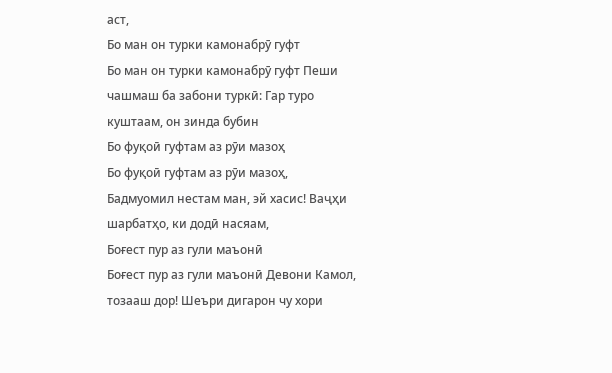аст,
Бо ман он турки камонабрӯ гуфт
Бо ман он турки камонабрӯ гуфт Пеши чашмаш ба забони туркӣ: Гар туро куштаам, он зинда бубин
Бо фуқоӣ гуфтам аз рӯи мазоҳ
Бо фуқоӣ гуфтам аз рӯи мазоҳ, Бадмуомил нестам ман, эй хасис! Ваҷҳи шарбатҳо, ки додӣ насяам,
Боғест пур аз гули маъонӣ
Боғест пур аз гули маъонӣ Девони Камол, тозааш дор! Шеъри дигарон чу хори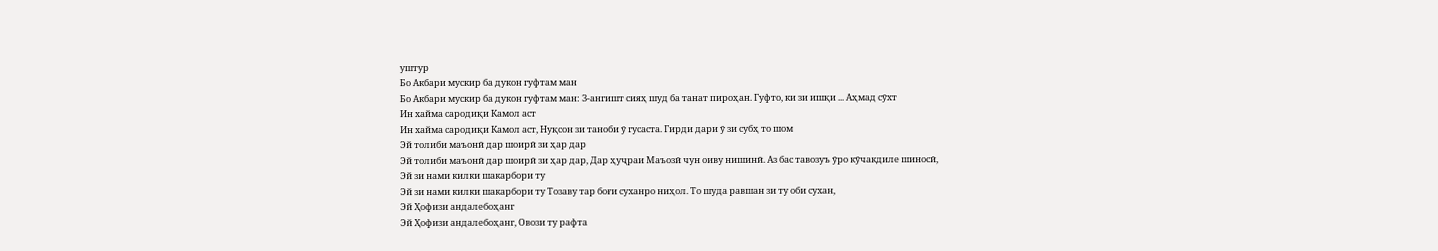уштур
Бо Акбари мускир ба дукон гуфтам ман
Бо Акбари мускир ба дукон гуфтам ман: З-ангишт сияҳ шуд ба танат пироҳан. Гуфто, ки зи ишқи ... Аҳмад сӯхт
Ин хайма сародиқи Камол аст
Ин хайма сародиқи Камол аст, Нуқсон зи таноби ӯ гусаста. Гирди дари ӯ зи субҳ то шом
Эй толиби маъонӣ дар шоирӣ зи ҳар дар
Эй толиби маъонӣ дар шоирӣ зи ҳар дар, Дар ҳуҷраи Маъозӣ чун оиву нишинӣ. Аз бас тавозуъ ӯро кӯчакдиле шиносӣ,
Эй зи нами килки шакарбори ту
Эй зи нами килки шакарбори ту Тозаву тар боғи суханро ниҳол. То шуда равшан зи ту оби сухан,
Эй Ҳофизи андалебоҳанг
Эй Ҳофизи андалебоҳанг, Овози ту рафта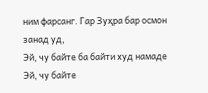ним фарсанг. Гар Зуҳра бар осмон занад уд,
Эй, чу байте ба байти худ намаде
Эй, чу байте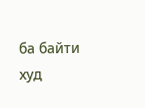ба байти худ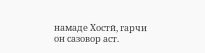намаде Хостӣ, гарчи он сазовор аст.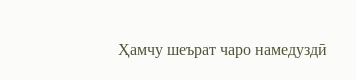Ҳамчу шеърат чаро намедуздӣ